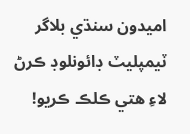امیدون سنڌي بلاگر ٽيمپليٽ ڊائونلوڊ ڪرڻ لاءِ هتي ڪلڪ ڪريو!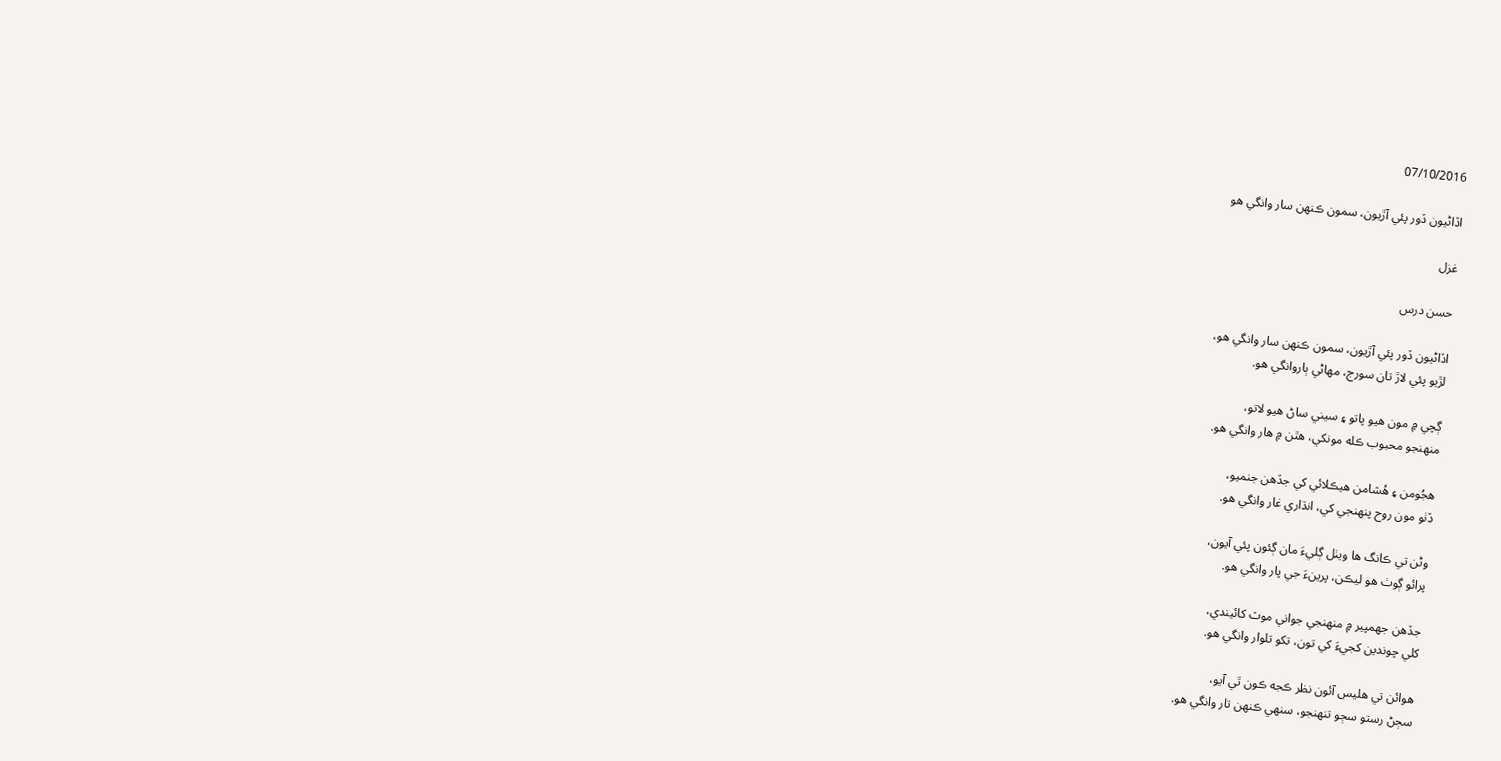07/10/2016

اڏاڻيون ڏور پئي آڙيون، سمون ڪنهن سار وانگي هو

غزل

حسن درس

اڏاڻيون ڏور پئي آڙيون، سمون ڪنهن سار وانگي هو،
لڙيو پئي لاڙ تان سورج، مهاڻي ٻاروانگي هو.

ڳچي ۾ مون هيو پاتو ۽ سيني ساڻ هيو لاتو،
منهنجو محبوب ڪله مونکي، هٿن ۾ هار وانگي هو.

هجُومن ۽ هُشامن هيڪلائي کي جڏهن جنميو،
ڏٺو مون روح پنهنجي کي، انڌاري غار وانگي هو.

وڻن تي ڪانگ ها ويٺل ڳليءَ مان ڳئون پئي آيون،
پرائو ڳوٺ هو ليڪن، پرينءَ جي پار وانگي هو.

جڏهن جهمپير ۾ منهنجي جواني موٽ کائيندي،
کلي چوندين کجيءَ کي تون، تکو تلوار وانگي هو.

هوائن تي هليس آئون نظر ڪجه ڪون ٿي آيو،
سڄڻ رستو سڄو تنهنجو، سنهي ڪنهن تار وانگي هو.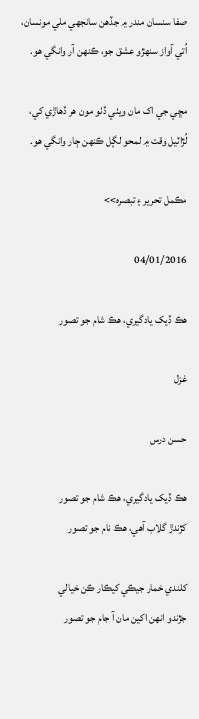صفا سنسان مندر ۾ جڏهن سانجهي ملي مونسان،
اُتي آواز سنهڙو عشق جو، ڪنهن آر وانگي هو.

مڇي جي اک مان ويٺي ڏٺو مون هر ڏهاڙي کي،
لُڙاٽيل وقت ۾ لمحو لڳل ڪنهن ڄار وانگي هو.

مڪمل تحرير ۽ تبصره>>

04/01/2016

هڪ ڏيک يادگيري، هڪ شام جو تصور

غزل

حسن درس

هڪ ڏيک يادگيري، هڪ شام جو تصور
کڙندڙ گلاب آهي، هڪ نام جو تصور

کلندي خمار جيڪي کيڪار ڪن خيالي
جڙندو انهن اکين مان آ جام جو تصور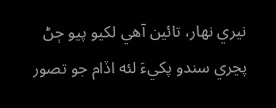نيري نهار، تائين آهي لکيو پيو ڄڻ
پڃري سندو پکيءَ لئه اڏام جو تصور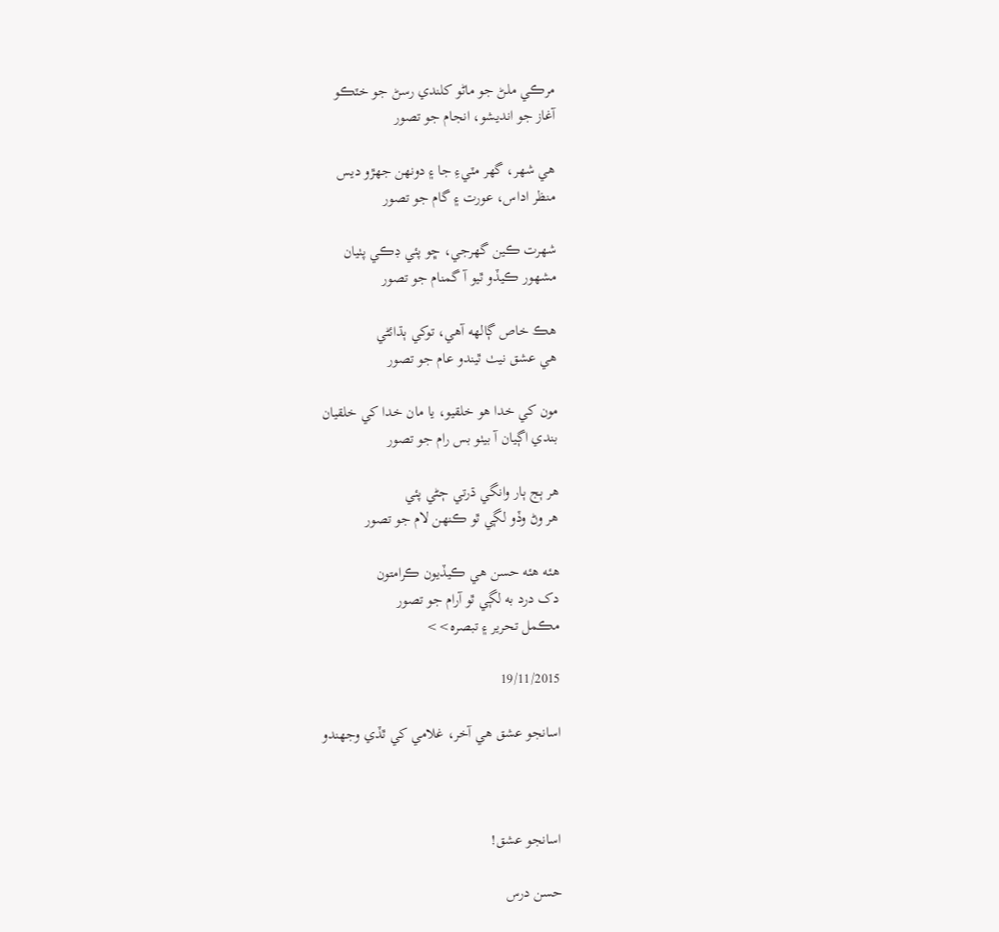مرڪي ملڻ جو ماڻو کلندي رسڻ جو خٽڪو
آغاز جو انديشو، انجام جو تصور

هي شهر، گھر مٽيءِ جا ۽ دونهن جهڙو ديس
منظر اداس، عورت ۽ گام جو تصور

شهرت ڪين گھرجي، ڇو پئي ڊڪي پٺيان
مشهور ڪيڏو ٿيو آ گمنام جو تصور

هڪ خاص ڳالهه آهي، توکي ٻڌائڻي
هي عشق نيٺ ٿيندو عام جو تصور

مون کي خدا هو خلقيو، يا مان خدا کي خلقيان
بندي اڳيان آ بيٺو بس رام جو تصور

هر ٻج ٻار وانگي ڌرتي ڄڻي پئي
هر وڻ وڏو لڳي ٿو ڪنهن لام جو تصور

هئه هئه حسن هي ڪيڏيون ڪرامتون
دک درد به لڳي ٿو آرام جو تصور
مڪمل تحرير ۽ تبصره>>

19/11/2015

اسانجو عشق هي آخر، غلامي کي ٿڏي وجهندو



اسانجو عشق!

حسن درس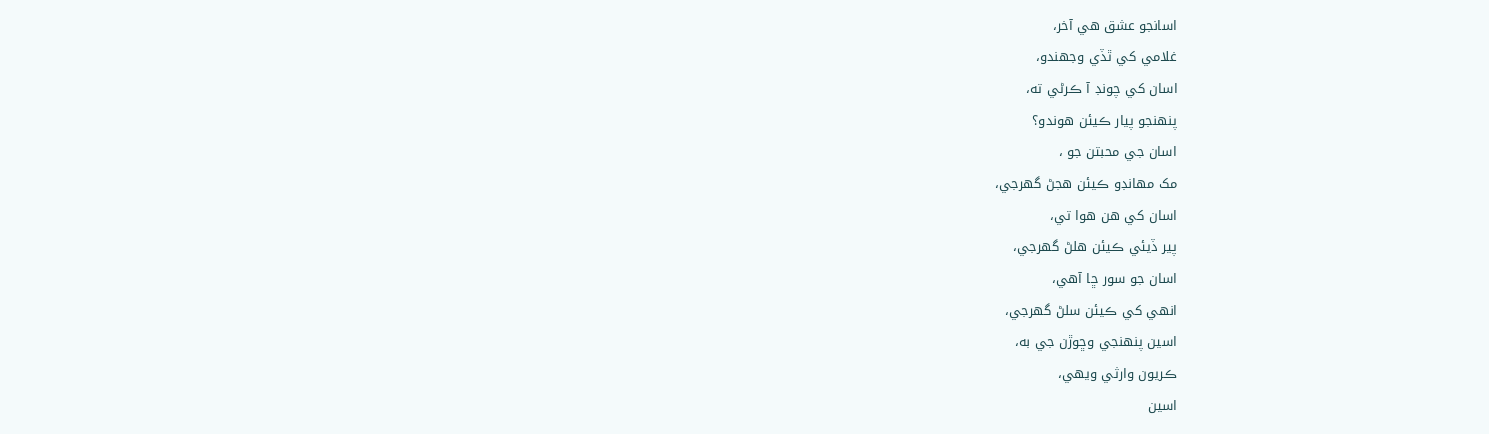اسانجو عشق هي آخر،
غلامي کي ٿڏي وجهندو،
اسان کي چونڊ آ ڪرڻي ته،
پنهنجو پيار ڪيئن هوندو؟
اسان جي محبتن جو ،
مک مهانڊو ڪيئن هجڻ گهرجي،
اسان کي هن هوا تي،
پير ڏيئي ڪيئن هلڻ گهرجي،
اسان جو سور ڇا آهي،
انهي کي ڪيئن سلڻ گهرجي،
اسين پنهنجي وڇوڙن جي به،
ڪريون وارثي ويهي،
اسين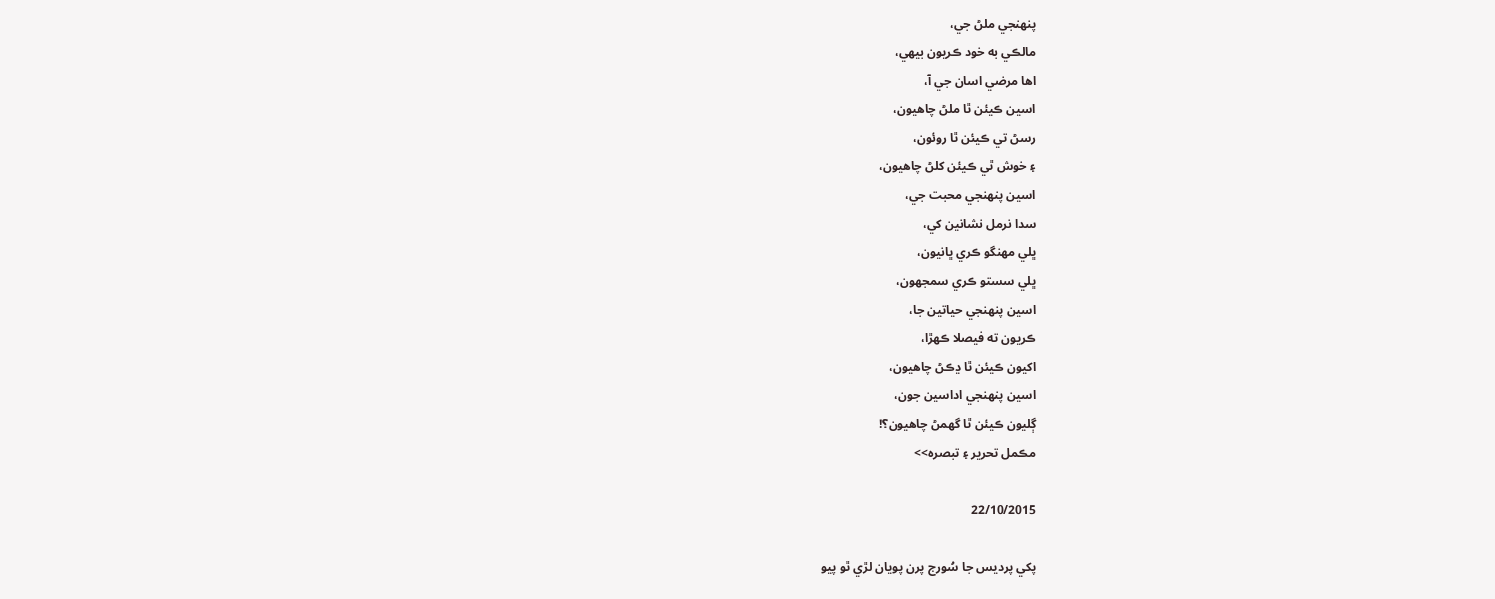پنهنجي ملڻ جي،
مالڪي به خود ڪريون بيهي،
اها مرضي اسان جي آ،
اسين ڪيئن ٿا ملڻ چاهيون،
رسڻ تي ڪيئن ٿا روئون،
۽ خوش ٿي ڪيئن کلڻ چاهيون،
اسين پنهنجي محبت جي،
سدا نرمل نشانين کي،
ڀلي مهنگو ڪري ڀانيون،
ڀلي سستو ڪري سمجهون،
اسين پنهنجي حياتين جا،
ڪريون ته فيصلا ڪهڙا،
اکيون ڪيئن ٿا ڍڪڻ چاهيون،
اسين پنهنجي اداسين جون،
ڳليون ڪيئن ٿا گهمڻ چاهيون؟!
مڪمل تحرير ۽ تبصره>>

22/10/2015

پکي پرديس جا سُورج پرن پويان لڙي ٿو پيو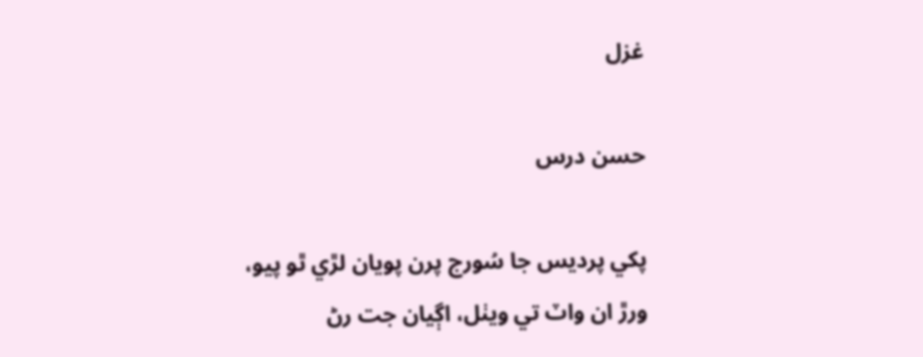غزل

حسن درس

پکي پرديس جا سُورج پرن پويان لڙي ٿو پيو،
ورڙ ان واٽ تي ويٺل، اڳيان جت رڻ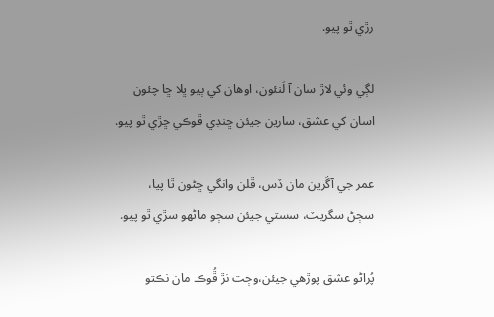رڙي ٿو پيو.

لڳي وئي لاڙ سان آ لَنئون، اوهان کي ٻيو ڀلا ڇا چئون
اسان کي عشق، سارين جيئن ڇنڊي ڦوڪي ڇڙي ٿو پيو.

عمر جي آڱرين مان ڏس، ڦلن وانگي ڇڻون ٿا پيا،
سڄڻ سگريٽ، سستي جيئن سڄو ماڻهو سڙي ٿو پيو.

پُراڻو عشق پوڙهي جيئن،وڄت نڙ ڦُوڪ مان نڪتو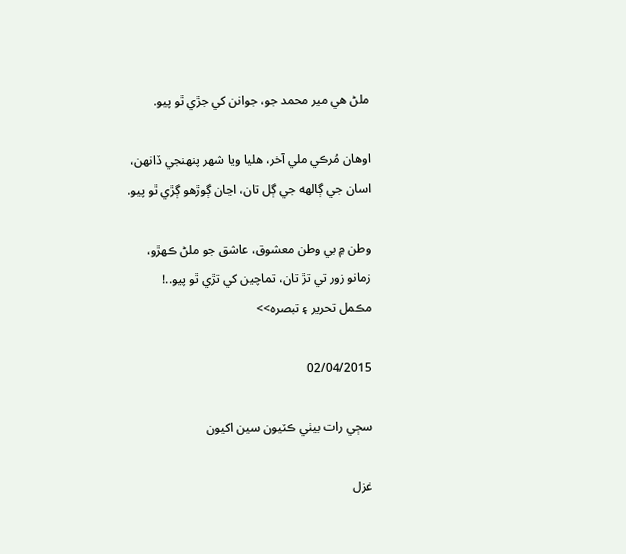ملڻ هي مير محمد جو، جوانن کي جڙي ٿو پيو.

اوهان مُرڪي ملي آخر، هليا ويا شهر پنهنجي ڏانهن،
اسان جي ڳالهه جي ڳل تان، اڃان ڳوڙهو ڳڙي ٿو پيو.

وطن ۾ بي وطن معشوق، عاشق جو ملڻ ڪهڙو،
زمانو زور تي تڙ تان، تماچين کي تڙي ٿو پيو..!
مڪمل تحرير ۽ تبصره>>

02/04/2015

سڄي رات بيٺي ڪٽيون سين اکيون

غزل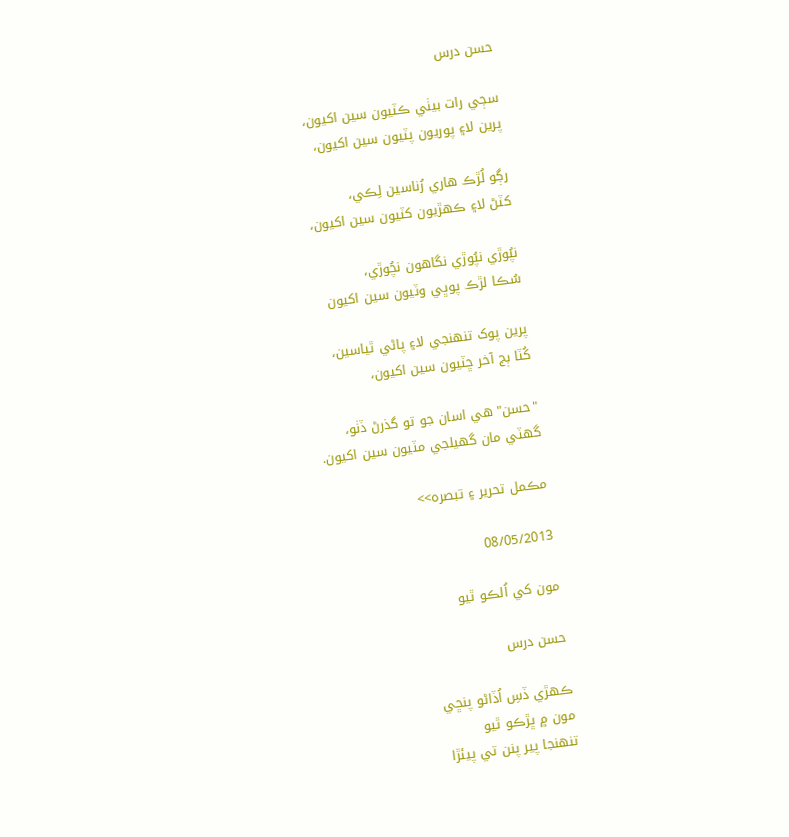حسن درس

سڄي رات بيٺي ڪٽيون سين اکيون،
پرين لا۽ پوريون پٽيون سين اکيون،

رڳو لُڙڪ هاري رُناسين لِڪي،
کٽڻ لا۽ ڪهڙيون کٽيون سين اکيون،

نپُوڙي نپُوڙي نگاهون نچُوڙي،
سُڪا لڙڪ پوڀي وٽيون سين اکيون

پرين پوک تنهنجي لا۽ پاڻي ٿياسين،
کُٽا ٻج آخر ڇٽيون سين اکيون،

"حسن" هي اسان جو تو گذرڻ ڏٺو،
گهٽي مان گهيلجي مٽيون سين اکيون.

مڪمل تحرير ۽ تبصره>>

08/05/2013

مون کي اُلڪو ٿيو

حسن درس

ڪهڙي ڏسِ اُڏاڻو پنڇي
مون ۾ ڀڙڪو ٿيو
تنهنجا پير پنن تي پيئڙا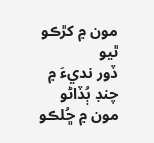مون ۾ کڙڪو ٿيو
ڏور نديءَ ۾ چنڊ ٻُڏاڻو
مون ۾ ڇُلڪو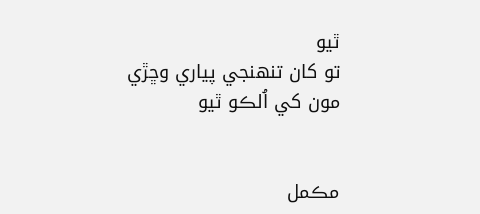ٿيو
تو کان تنهنجي پياري وڇڙي
مون کي اُلڪو ٿيو


مڪمل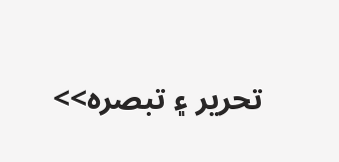تحرير ۽ تبصره>>